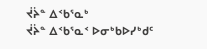ᔫᔩᓐ ᐃᑉᑲᕐᓇᒃ
ᔫᔩᓐ ᐃᑉᑲᕐᓇᑉ ᐅᓂᒃᑲᐅᓯᒃᑯᑦ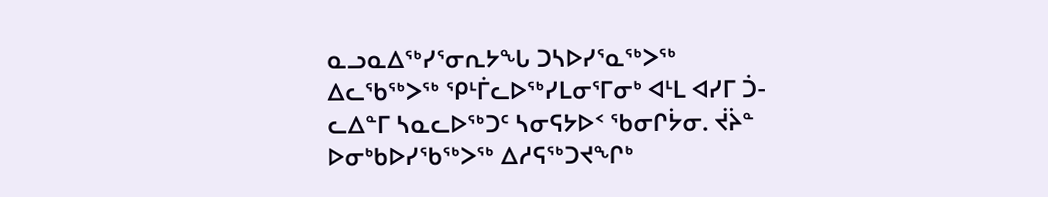ᓇᓗᓇᐃᖅᓯᕐᓂᕆᔭᖓ ᑐᓴᐅᓯᕐᓇᖅᐳᖅ ᐃᓚᖃᖅᐳᖅ ᕿᒻᒦᓚᐅᖅᓯᒪᓂᕐᒥᓂᒃ ᐊᒻᒪ ᐊᓯᒥ ᑑ-ᓚᐃᓐᒥ ᓴᓇᓚᐅᖅᑐᑦ ᓴᓂᕋᔭᐅᑉ ᖃᓂᒋᔮᓂ. ᔫᔩᓐ ᐅᓂᒃᑲᐅᓯᖃᖅᐳᖅ ᐃᓱᕋᖅᑐᔪᖏᒃ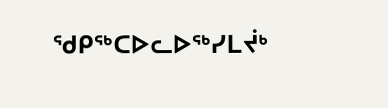ᖁᑭᖅᑕᐅᓚᐅᖅᓯᒪᔫᒃ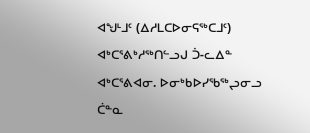ᐊᖑᒻᒧᑦ (ᐃᓱᒪᑕᐅᓂᕋᖅᑕᒧᑦ) ᐊᒃᑕᕐᕕᒃᓱᖅᑎᓪᓗᒍ ᑑ-ᓚᐃᓐ ᐊᒃᑕᕐᕕᐊᓂ. ᐅᓂᒃᑲᐅᓯᖃᖅᖢᓂᓗ ᑖᓐᓇ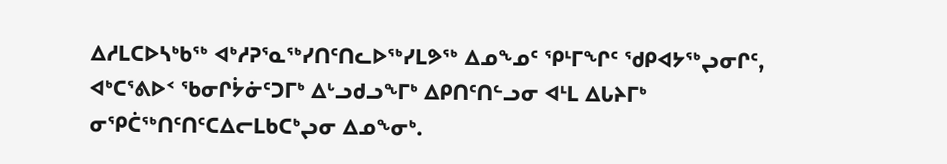ᐃᓱᒪᑕᐅᓴᒃᑲᖅ ᐊᒃᓱᕈᕐᓇᖅᓯᑎᑦᑎᓚᐅᖅᓯᒪᕗᖅ ᐃᓄᖕᓄᑦ ᕿᒻᒥᖏᑦ ᖁᑭᐊᔭᖅᖢᓂᒋᑦ, ᐊᒃᑕᕐᕕᐅᑉ ᖃᓂᒋᔮᓃᑦᑐᒥᒃ ᐃᒡᓗᑯᓗᖕᒥᒃ ᐃᑭᑎᑦᑎᓪᓗᓂ ᐊᒻᒪ ᐃᒐᔨᒥᒃ ᓂᕿᑖᖅᑎᑦᑎᑦᑕᐃᓕᒪᑲᑕᒃᖢᓂ ᐃᓄᖕᓂᒃ.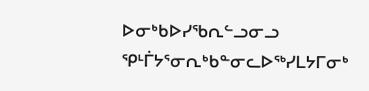ᐅᓂᒃᑲᐅᓯᖃᕆᓪᓗᓂᓗ ᕿᒻᒦᔭᕐᓂᕆᒃᑲᓐᓂᓚᐅᖅᓯᒪᔭᒥᓂᒃ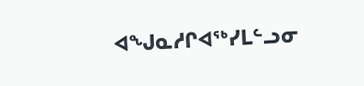ᐊᖑᓇᓱᒋᐊᖅᓯᒪᓪᓗᓂ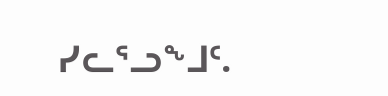ᓯᓚᕐᓗᖕᒧᑦ.